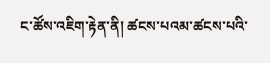ང་ཚོས་འཇིག་རྟེན་ནི། ཚངས་པའམ་ཚངས་པའི་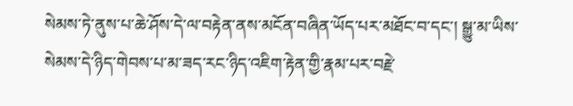སེམས་ཏེ་ནུས་པ་ཆེ་ཤོས་དེ་ལ་བརྟེན་ནས་མངོན་བཞིན་ཡོད་པར་མཐོང་བ་དང་། སྒྱུ་མ་ཡིས་སེམས་དེ་ཉིད་གེབས་པ་མ་ཟད་རང་ཉིད་འཇིག་རྟེན་གྱི་རྣམ་པར་བརྗེ་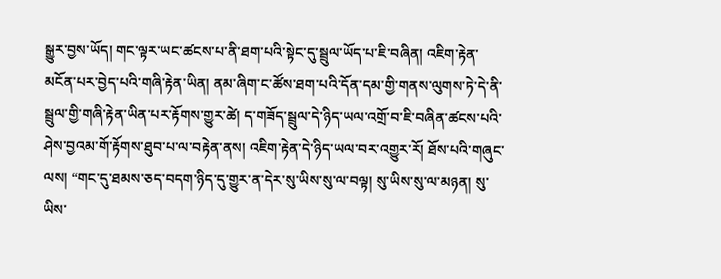སྒྱུར་བྱས་ཡོད། གང་ལྟར་ཡང་ཚངས་པ་ནི་ཐག་པའི་སྟེང་དུ་སྦྲུལ་ཡོད་པ་ཇི་བཞིན། འཇིག་རྟེན་མངོན་པར་བྱེད་པའི་གཞི་རྟེན་ཡིན། ནམ་ཞིག་ང་ཚོས་ཐག་པའི་དོན་དམ་གྱི་གནས་ལུགས་ཏེ་དེ་ནི་སྦྲུལ་གྱི་གཞི་རྟེན་ཡིན་པར་རྟོགས་གྱུར་ཚེ། ད་གཟོད་སྦྲུལ་དེ་ཉིད་ཡལ་འགྲོ་བ་ཇི་བཞིན་ཚངས་པའི་ཤེས་བྱའམ་གོ་རྟོགས་ཐུབ་པ་ལ་བརྟེན་ནས། འཇིག་རྟེན་དེ་ཉིད་ཡལ་བར་འགྱུར་རོ། ཐོས་པའི་གཞུང་ལས། “གང་དུ་ཐམས་ཅད་བདག་ཉིད་དུ་གྱུར་ན་དེར་སུ་ཡིས་སུ་ལ་བལྟ། སུ་ཡིས་སུ་ལ་མཉན། སུ་ཡིས་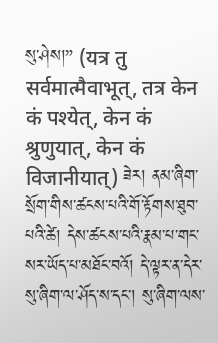སུ་ཤེས།” (यत्र तु सर्वमात्मैवाभूत्, तत्र केन कं पश्येत्, केन कं श्रुणुयात्, केन कं विजानीयात्) ཟེར། ནམ་ཞིག་སྲོག་གིས་ཚངས་པའི་གོ་རྟོགས་ཐུབ་པའི་ཚེ། དེས་ཚངས་པའི་རྣམ་པ་གང་སར་ཡོད་པ་མཐོང་བའོ། དེ་ལྟར་ན་དེར་སུ་ཞིག་ལ་ཤོད་ས་དང་། སུ་ཞིག་ལས་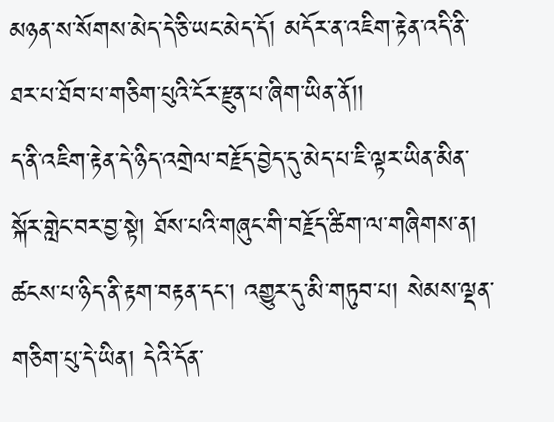མཉན་ས་སོགས་མེད་དེ་ཅི་ཡང་མེད་དོ། མདོར་ན་འཇིག་རྟེན་འདི་ནི་ཐར་པ་ཐོབ་པ་གཅིག་པུའི་ངོར་རྫུན་པ་ཞིག་ཡིན་ནོ།།
ད་ནི་འཇིག་རྟེན་དེ་ཉིད་འགྲེལ་བརྗོད་བྱེད་དུ་མེད་པ་ཇི་ལྟར་ཡིན་མིན་སྐོར་གླེང་བར་བྱ་སྟེ། ཐོས་པའི་གཞུང་གི་བརྗོད་ཚིག་ལ་གཞིགས་ན། ཚངས་པ་ཉིད་ནི་རྟག་བརྟན་དང་། འགྱུར་དུ་མི་གཏུབ་པ། སེམས་ལྡན་གཅིག་པུ་དེ་ཡིན། དེའི་དོན་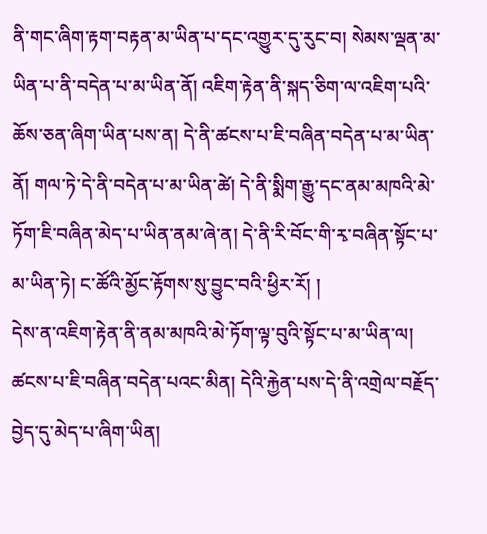ནི་གང་ཞིག་རྟག་བརྟན་མ་ཡིན་པ་དང་འགྱུར་དུ་རུང་བ། སེམས་ལྡན་མ་ཡིན་པ་ནི་བདེན་པ་མ་ཡིན་ནོ། འཇིག་རྟེན་ནི་སྐད་ཅིག་ལ་འཇིག་པའི་ཆོས་ཅན་ཞིག་ཡིན་པས་ན། དེ་ནི་ཚངས་པ་ཇི་བཞིན་བདེན་པ་མ་ཡིན་ནོ། གལ་ཏེ་དེ་ནི་བདེན་པ་མ་ཡིན་ཚེ། དེ་ནི་སྨིག་རྒྱུ་དང་ནམ་མཁའི་མེ་ཏོག་ཇི་བཞིན་མེད་པ་ཡིན་ནམ་ཞེ་ན། དེ་ནི་རི་བོང་གི་རྭ་བཞིན་སྟོང་པ་མ་ཡིན་ཏེ། ང་ཚོའི་མྱོང་རྟོགས་སུ་བྱུང་བའི་ཕྱིར་རོ། །
དེས་ན་འཇིག་རྟེན་ནི་ནམ་མཁའི་མེ་ཏོག་ལྟ་བུའི་སྟོང་པ་མ་ཡིན་ལ། ཚངས་པ་ཇི་བཞིན་བདེན་པའང་མིན། དེའི་རྐྱེན་པས་དེ་ནི་འགྲེལ་བརྗོད་བྱེད་དུ་མེད་པ་ཞིག་ཡིན།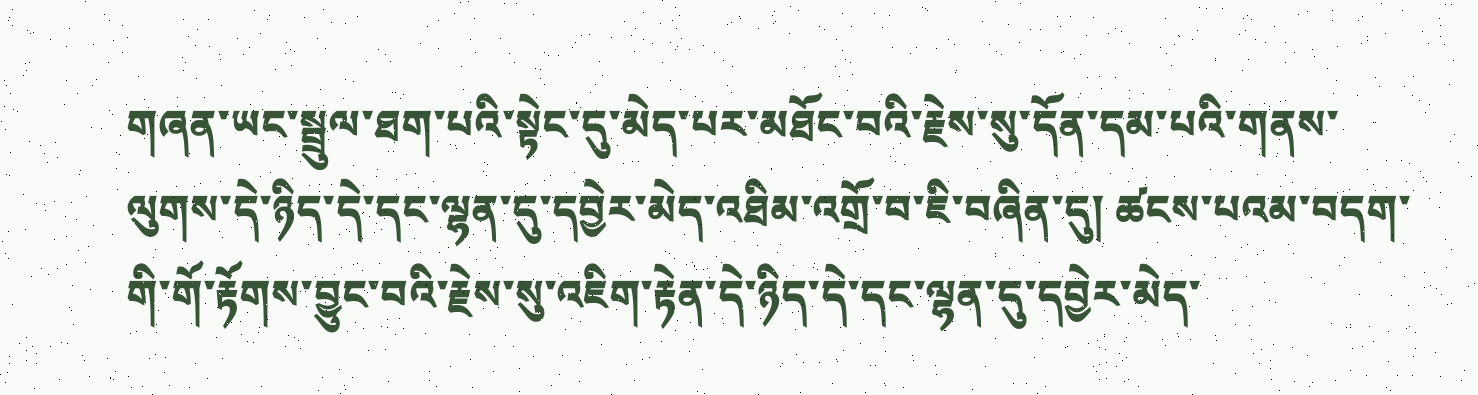གཞན་ཡང་སྦྲུལ་ཐག་པའི་སྟེང་དུ་མེད་པར་མཐོང་བའི་རྗེས་སུ་དོན་དམ་པའི་གནས་ལུགས་དེ་ཉིད་དེ་དང་ལྷན་དུ་དབྱེར་མེད་འཐིམ་འགྲོ་བ་ཇི་བཞིན་དུ། ཚངས་པའམ་བདག་གི་གོ་རྟོགས་བྱུང་བའི་རྗེས་སུ་འཇིག་རྟེན་དེ་ཉིད་དེ་དང་ལྷན་དུ་དབྱེར་མེད་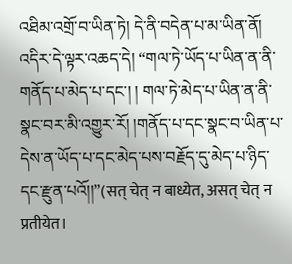འཐིམ་འགྲོ་བ་ཡིན་ཏེ། དེ་ནི་བདེན་པ་མ་ཡིན་ནོ། འདིར་དེ་ལྟར་འཆད་དེ། “གལ་ཏེ་ཡོད་པ་ཡིན་ན་ནི་གནོད་པ་མེད་པ་དང་། ། གལ་ཏེ་མེད་པ་ཡིན་ན་ནི་སྣང་བར་མི་འགྱུར་རོ། །གནོད་པ་དང་སྣང་བ་ཡིན་པ་དེས་ན་ཡོད་པ་དང་མེད་པས་བརྗོད་དུ་མེད་པ་ཉིད་དང་རྫུན་པའོ།།”(सत् चेत् न बाध्येत, असत् चेत् न प्रतीयेत।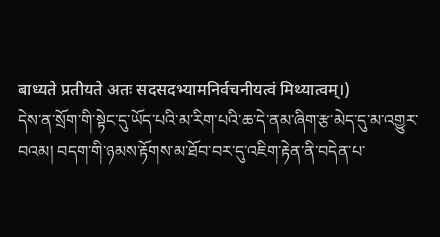बाध्यते प्रतीयते अतः सदसदभ्यामनिर्वचनीयत्वं मिथ्यात्वम्।)
དེས་ན་སྲོག་གི་སྟེང་དུ་ཡོད་པའི་མ་རིག་པའི་ཆ་དེ་ནམ་ཞིག་རྩ་མེད་དུ་མ་འགྱུར་བའམ། བདག་གི་ཉམས་རྟོགས་མ་ཐོབ་བར་དུ་འཇིག་རྟེན་ནི་བདེན་པ་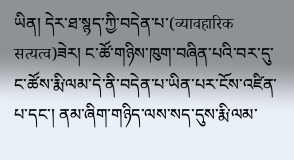ཡིན། དེར་ཐ་སྙད་ཀྱི་བདེན་པ་(व्यावहारिक सत्यत्व)ཟེར། ང་ཚོ་གཉིས་ཁུག་བཞིན་པའི་བར་དུ་ང་ཚོས་རྨི་ལམ་དེ་ནི་བདེན་པ་ཡིན་པར་ངོས་འཛིན་པ་དང་། ནམ་ཞིག་གཉིད་ལས་སད་དུས་རྨི་ལམ་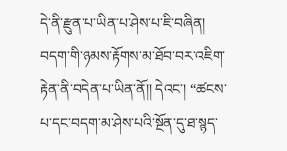དེ་ནི་རྫུན་པ་ཡིན་པ་ཤེས་པ་ཇི་བཞིན། བདག་གི་ཉམས་རྟོགས་མ་ཐོབ་བར་འཇིག་རྟེན་ནི་བདེན་པ་ཡིན་ནོ།། དེའང་། “ཚངས་པ་དང་བདག་མ་ཤེས་པའི་སྔོན་དུ་ཐ་སྙད་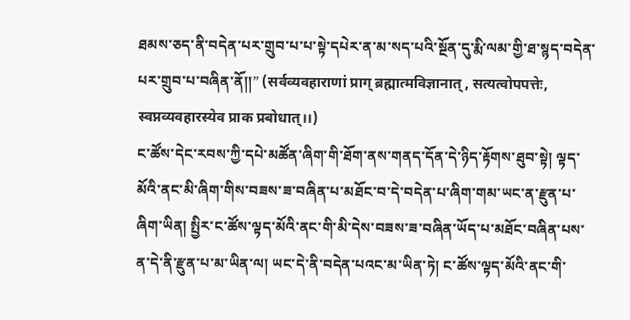ཐམས་ཅད་ནི་བདེན་པར་གྲུབ་པ་པ་སྟེ་དཔེར་ན་མ་སད་པའི་སྔོན་དུ་རྨི་ལམ་གྱི་ཐ་སྙད་བདེན་པར་གྲུབ་པ་བཞིན་ནོ།།” (सर्वव्यवहाराणां प्राग् ब्रह्मात्मविज्ञानात्, सत्यत्वोपपत्तेः, स्वप्नव्यवहारस्येव प्राक प्रबोधात्।।)
ང་ཚོས་དེང་རབས་ཀྱི་དཔེ་མཚོན་ཞིག་གི་ཐོག་ནས་གནད་དོན་དེ་ཉིད་རྟོགས་ཐུབ་སྟེ། ལྟད་མོའི་ནང་མི་ཞིག་གིས་བཟས་ཟ་བཞིན་པ་མཐོང་བ་དེ་བདེན་པ་ཞིག་གམ་ཡང་ན་རྫུན་པ་ཞིག་ཡིན། སྤྱིར་ང་ཚོས་ལྟད་མོའི་ནང་གི་མི་དེས་བཟས་ཟ་བཞིན་ཡོད་པ་མཐོང་བཞིན་པས་ན་དེ་ནི་རྫུན་པ་མ་ཡིན་ལ། ཡང་དེ་ནི་བདེན་པའང་མ་ཡིན་ཏེ། ང་ཚོས་ལྟད་མོའི་ནང་གི་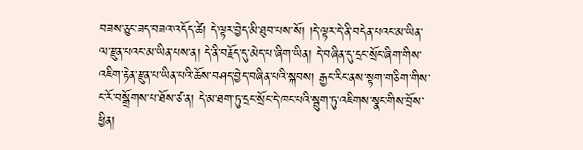བཟས་ཅུང་ཟད་བཟའ་འདོད་ཚེ། དེ་ལྟར་བྱེད་མི་ཐུབ་པས་སོ། །དེ་ལྟར་དེ་ནི་བདེན་པའང་མ་ཡིན་ལ་རྫུན་པའང་མ་ཡིན་པས་ན། དེ་ནི་བརྗོད་དུ་མེད་པ་ཞིག་ཡིན། དེ་བཞིན་དུ་དྲང་སྲོང་ཞིག་གིས་འཇིག་རྟེན་རྫུན་པ་ཡིན་པའི་ཆོས་བཤད་བྱེད་བཞིན་པའི་སྐབས། རྒྱང་རིང་ནས་སྟག་གཅིག་གིས་ང་རོ་བསྒྲོགས་པ་ཐོས་ཙ་ན། དེ་མ་ཐག་ཏུ་དྲང་སྲོང་དེ་ཁང་པའི་སྦུག་ཏུ་འཇིགས་སྣང་གིས་བྲོས་ཕྱིན།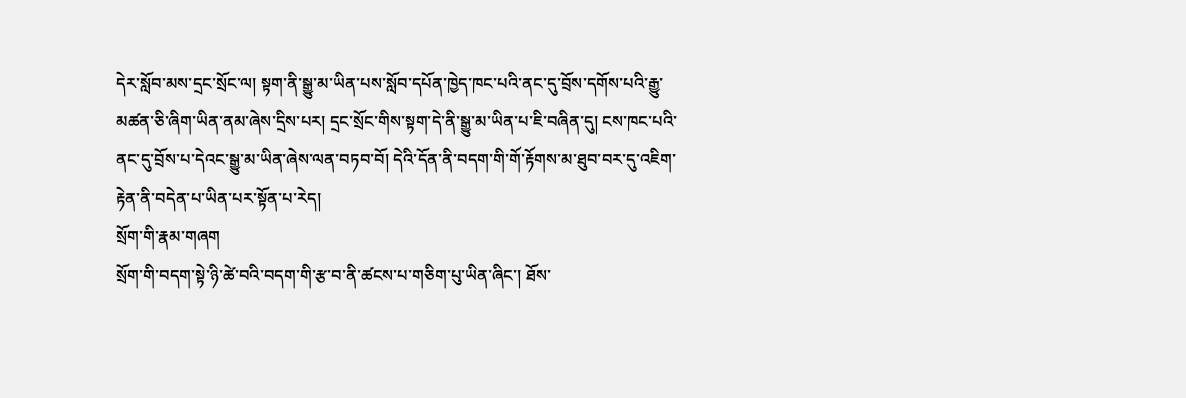དེར་སློབ་མས་དྲང་སྲོང་ལ། སྟག་ནི་སྒྱུ་མ་ཡིན་པས་སློབ་དཔོན་ཁྱེད་ཁང་པའི་ནང་དུ་བྲོས་དགོས་པའི་རྒྱུ་མཚན་ཅི་ཞིག་ཡིན་ནམ་ཞེས་དྲིས་པར། དྲང་སྲོང་གིས་སྟག་དེ་ནི་སྒྱུ་མ་ཡིན་པ་ཇི་བཞིན་དུ། ངས་ཁང་པའི་ནང་དུ་བྲོས་པ་དེའང་སྒྱུ་མ་ཡིན་ཞེས་ལན་བཏབ་བོ། དེའི་དོན་ནི་བདག་གི་གོ་རྟོགས་མ་ཐུབ་བར་དུ་འཇིག་རྟེན་ནི་བདེན་པ་ཡིན་པར་སྟོན་པ་རེད།
སྲོག་གི་རྣམ་གཞག
སྲོག་གི་བདག་སྟེ་ཉི་ཚེ་བའི་བདག་གི་རྩ་བ་ནི་ཚངས་པ་གཅིག་པུ་ཡིན་ཞིང་། ཐོས་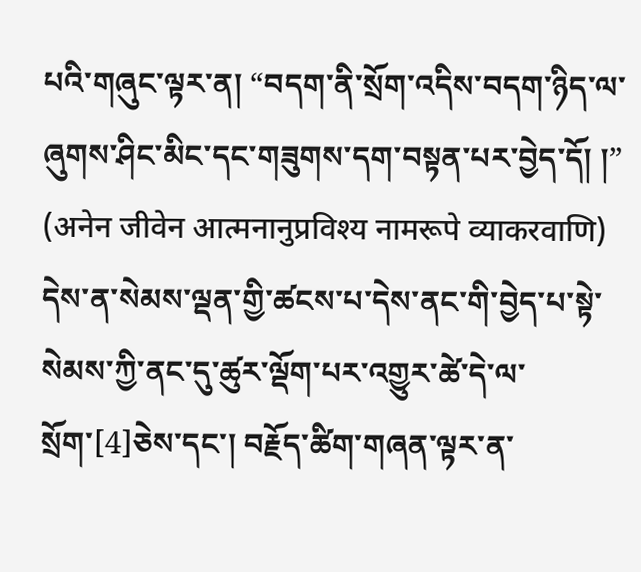པའི་གཞུང་ལྟར་ན། “བདག་ནི་སྲོག་འདིས་བདག་ཉིད་ལ་ཞུགས་ཤིང་མིང་དང་གཟུགས་དག་བསྟན་པར་བྱེད་དོ། །” (अनेन जीवेन आत्मनानुप्रविश्य नामरूपे व्याकरवाणि) དེས་ན་སེམས་ལྡན་གྱི་ཚངས་པ་དེས་ནང་གི་བྱེད་པ་སྟེ་སེམས་ཀྱི་ནང་དུ་ཚུར་ལྡོག་པར་འགྱུར་ཚེ་དེ་ལ་སྲོག་[4]ཅེས་དང་། བརྗོད་ཚིག་གཞན་ལྟར་ན་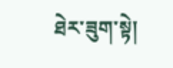ཐེར་ཟུག་སྟེ།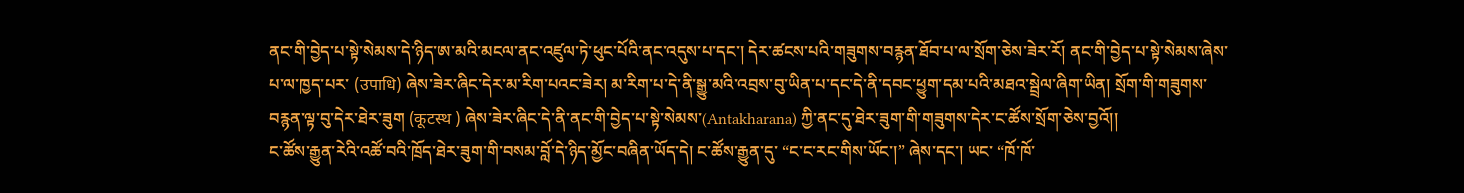ནང་གི་བྱེད་པ་སྟེ་སེམས་དེ་ཉིད་ཨ་མའི་མངལ་ནང་འཛུལ་ཏེ་ཕུང་པོའི་ནང་འདུས་པ་དང་། དེར་ཚངས་པའི་གཟུགས་བརྙན་ཐོབ་པ་ལ་སྲོག་ཅེས་ཟེར་རོ། ནང་གི་བྱེད་པ་སྟེ་སེམས་ཞེས་པ་ལ་ཁྱད་པར་ (उपाधि) ཞེས་ཟེར་ཞིང་དེར་མ་རིག་པའང་ཟེར། མ་རིག་པ་དེ་ནི་སྒྱུ་མའི་འབྲས་བུ་ཡིན་པ་དང་དེ་ནི་དབང་ཕྱུག་དམ་པའི་མཐའ་སྦྲེལ་ཞིག་ཡིན། སྲོག་གི་གཟུགས་བརྙན་ལྟ་བུ་དེར་ཐེར་ཟུག (कूटस्थ ) ཞེས་ཟེར་ཞིང་དེ་ནི་ནང་གི་བྱེད་པ་སྟེ་སེམས་(Antakharana) ཀྱི་ནང་དུ་ཐེར་ཟུག་གི་གཟུགས་དེར་ང་ཚོས་སྲོག་ཅེས་བྱའོ།།
ང་ཚོས་རྒྱུན་རེའི་འཚོ་བའི་ཁྲོད་ཐེར་ཟུག་གི་བསམ་བློ་དེ་ཉིད་མྱོང་བཞིན་ཡོད་དེ། ང་ཚོས་རྒྱུན་དུ་ “ང་ང་རང་གིས་ཡོང་།” ཞེས་དང་། ཡང་ “ཁོ་ཁོ་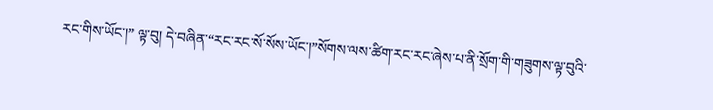རང་གིས་ཡོང་།” ལྟ་བུ། དེ་བཞིན་“རང་རང་སོ་སོས་ཡོང་།”སོགས་ལས་ཚིག་རང་རང་ཞེས་པ་ནི་སྲོག་གི་གཟུགས་ལྟ་བུའི་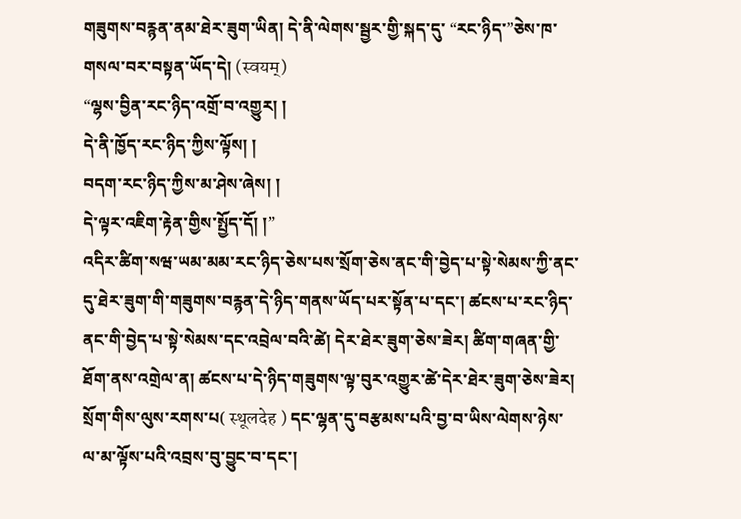གཟུགས་བརྙན་ནམ་ཐེར་ཟུག་ཡིན། དེ་ནི་ལེགས་སྦྱར་གྱི་སྐད་དུ་ “རང་ཉིད་”ཅེས་ཁ་གསལ་བར་བསྟན་ཡོད་དེ། (स्वयम्)
“ལྷས་བྱིན་རང་ཉིད་འགྲོ་བ་འགྱུར། །
དེ་ནི་ཁྱོད་རང་ཉིད་ཀྱིས་ལྟོས། །
བདག་རང་ཉིད་ཀྱིས་མ་ཤེས་ཞེས། །
དེ་ལྟར་འཇིག་རྟེན་གྱིས་སྤྱོད་དོ། །”
འདིར་ཚིག་སཝ་ཡམ་མམ་རང་ཉིད་ཅེས་པས་སྲོག་ཅེས་ནང་གི་བྱེད་པ་སྟེ་སེམས་ཀྱི་ནང་དུ་ཐེར་ཟུག་གི་གཟུགས་བརྙན་དེ་ཉིད་གནས་ཡོད་པར་སྟོན་པ་དང་། ཚངས་པ་རང་ཉིད་ནང་གི་བྱེད་པ་སྟེ་སེམས་དང་འབྲེལ་བའི་ཚེ། དེར་ཐེར་ཟུག་ཅེས་ཟེར། ཚིག་གཞན་གྱི་ཐོག་ནས་འགྲེལ་ན། ཚངས་པ་དེ་ཉིད་གཟུགས་ལྟ་བུར་འགྱུར་ཚེ་དེར་ཐེར་ཟུག་ཅེས་ཟེར། སྲོག་གིས་ལུས་རགས་པ( स्थूलदेह ) དང་ལྷན་དུ་བརྩམས་པའི་བྱ་བ་ཡིས་ལེགས་ཉེས་ལ་མ་ལྟོས་པའི་འབྲས་བུ་བྱུང་བ་དང་།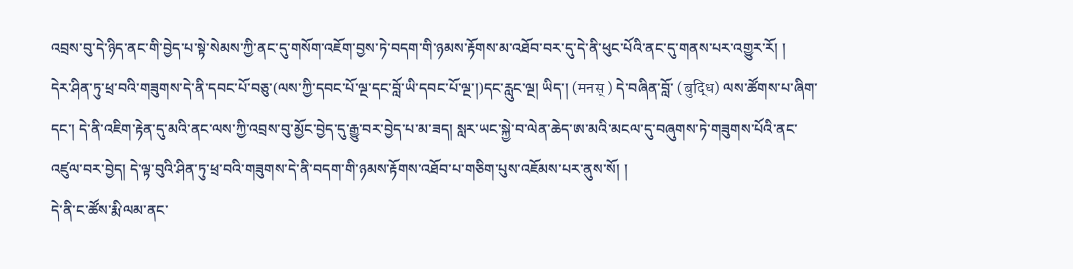འབྲས་བུ་དེ་ཉིད་ནང་གི་བྱེད་པ་སྟེ་སེམས་ཀྱི་ནང་དུ་གསོག་འཇོག་བྱས་ཏེ་བདག་གི་ཉམས་རྟོགས་མ་འཐོབ་བར་དུ་དེ་ནི་ཕུང་པོའི་ནང་དུ་གནས་པར་འགྱུར་རོ། །
དེར་ཤིན་ཏུ་ཕྲ་བའི་གཟུགས་དེ་ནི་དབང་པོ་བཅུ་(ལས་ཀྱི་དབང་པོ་ལྔ་དང་བློ་ཡི་དབང་པོ་ལྔ་།)དང་རླུང་ལྔ། ཡིད་། (मनस् ) དེ་བཞིན་བློ་ (बुद्धि) ལས་ཚོགས་པ་ཞིག་དང་། དེ་ནི་འཇིག་རྟེན་དུ་མའི་ནང་ལས་ཀྱི་འབྲས་བུ་མྱོང་བྱེད་དུ་རྒྱུ་བར་བྱེད་པ་མ་ཟད། སླར་ཡང་སྐྱེ་བ་ལེན་ཆེད་ཨ་མའི་མངལ་དུ་བཞུགས་ཏེ་གཟུགས་པོའི་ནང་འཛུལ་བར་བྱེད། དེ་ལྟ་བུའི་ཤིན་ཏུ་ཕྲ་བའི་གཟུགས་དེ་ནི་བདག་གི་ཉམས་རྟོགས་འཐོབ་པ་གཅིག་པུས་འཇོམས་པར་ནུས་སོ། །
དེ་ནི་ང་ཚོས་རྨི་ལམ་ནང་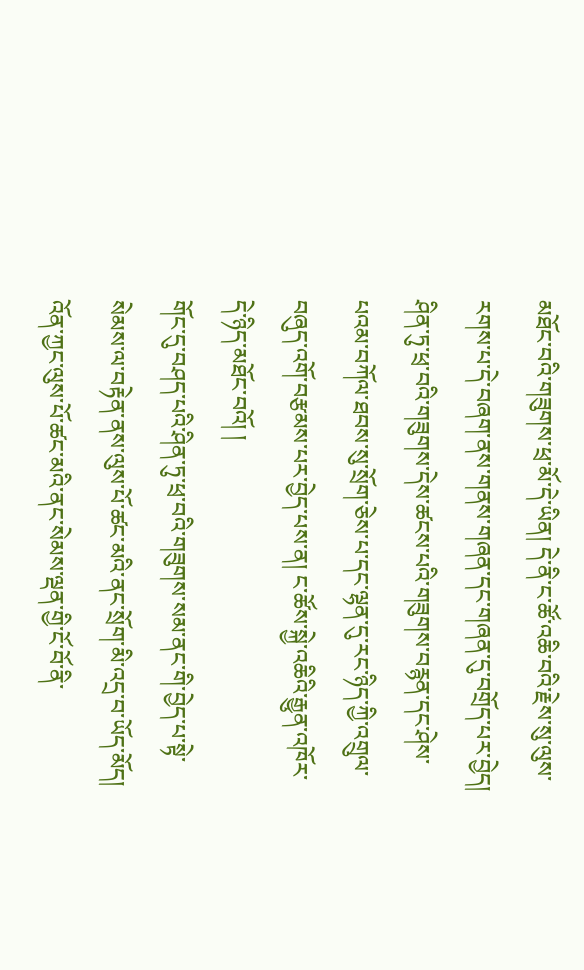མཐོང་བའི་གཟུགས་ཕྲ་མོ་དེ་ཡིན། དེ་ནི་ང་ཚོ་འཆི་བའི་རྗེས་སུ་ལུས་རགས་པ་དེ་བཞག་ནས་གནས་གཞན་དང་གཞན་དུ་བགྲོད་པར་བྱེད། ཤིན་ཏུ་ཕྲ་བའི་གཟུགས་དེས་ཚངས་པའི་གཟུགས་བརྙན་དང་ཤེས་པའམ་བཀོལ་ཐབས་སུ་སྲོག་ཅེས་པ་དང་ལྷན་དུ་རང་ཉིད་ཀྱི་འགྲུལ་བཞུད་འགོ་བརྩམས་པར་བྱེད་པས་ན། ང་ཚོས་སྐྱེ་འཆིའི་རྒྱུན་འཁོར་དེ་ཉིད་མཐོང་བའོ། །
གོང་དུ་བཤད་པའི་ཤིན་ཏུ་ཕྲ་བའི་གཟུགས་སམ་ནང་གི་བྱེད་པ་སྟེ་སེམས་ལ་བརྟེན་ནས་ལུས་པོ་ཚང་མའི་ནང་སྲོག་མི་འདྲ་བ་ཡོད་མོད། འོན་ཀྱང་ལུས་པོ་ཚང་མའི་ནང་སེམས་ལྡན་གྱི་ངོ་བོ་ནི་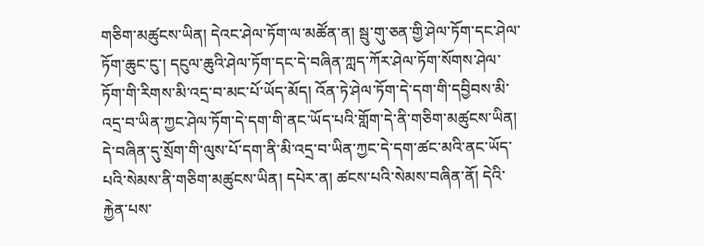གཅིག་མཚུངས་ཡིན། དེའང་ཤེལ་ཏོག་ལ་མཚོན་ན། སྦུ་གུ་ཅན་གྱི་ཤེལ་ཏོག་དང་ཤེལ་ཏོག་ཆུང་ངུ་། དངུལ་ཆུའི་ཤེལ་ཏོག་དང་དེ་བཞིན་ཀླད་ཀོར་ཤེལ་ཏོག་སོགས་ཤེལ་ཏོག་གི་རིགས་མི་འདྲ་བ་མང་པོ་ཡོད་མོད། འོན་ཏེ་ཤེལ་ཏོག་དེ་དག་གི་དབྱིབས་མི་འདྲ་བ་ཡིན་ཀྱང་ཤེལ་ཏོག་དེ་དག་གི་ནང་ཡོད་པའི་གློག་དེ་ནི་གཅིག་མཚུངས་ཡིན། དེ་བཞིན་དུ་སྲོག་གི་ལུས་པོ་དག་ནི་མི་འདྲ་བ་ཡིན་ཀྱང་དེ་དག་ཚང་མའི་ནང་ཡོད་པའི་སེམས་ནི་གཅིག་མཚུངས་ཡིན། དཔེར་ན། ཚངས་པའི་སེམས་བཞིན་ནོ། དེའི་རྐྱེན་པས་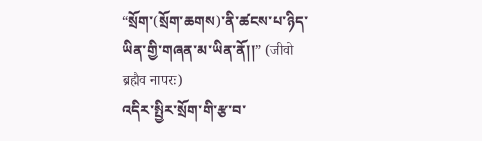“སྲོག་(སྲོག་ཆགས)་ནི་ཚངས་པ་ཉིད་ཡིན་གྱི་གཞན་མ་ཡིན་ནོ།།” (जीवो ब्रह्मैव नापरः)
འདིར་སྤྱིར་སྲོག་གི་རྩ་བ་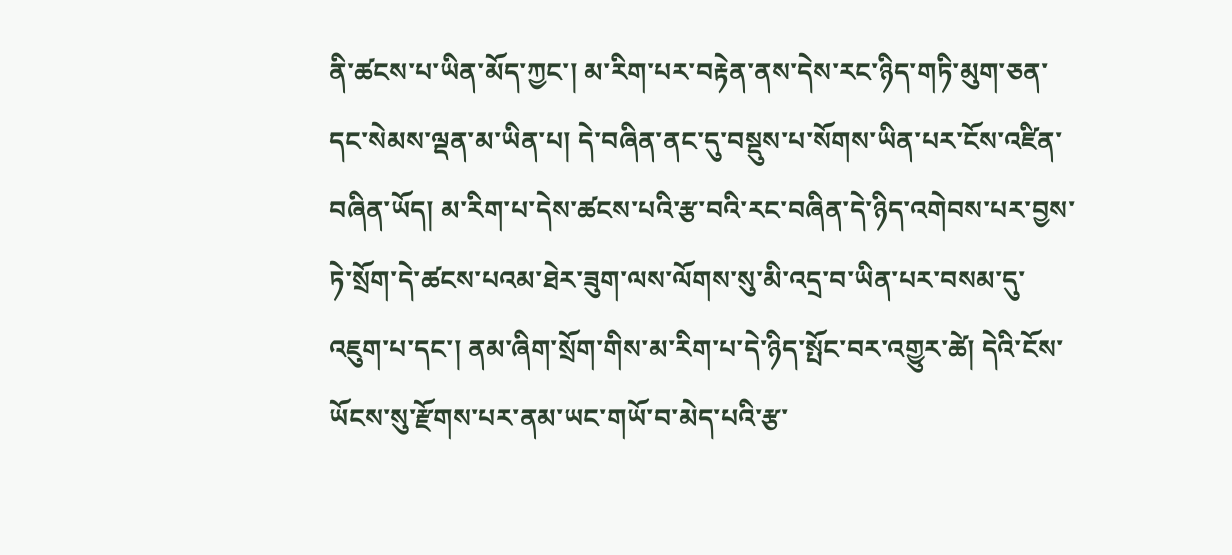ནི་ཚངས་པ་ཡིན་མོད་ཀྱང་། མ་རིག་པར་བརྟེན་ནས་དེས་རང་ཉིད་གཏི་མུག་ཅན་དང་སེམས་ལྡན་མ་ཡིན་པ། དེ་བཞིན་ནང་དུ་བསྡུས་པ་སོགས་ཡིན་པར་ངོས་འཛིན་བཞིན་ཡོད། མ་རིག་པ་དེས་ཚངས་པའི་རྩ་བའི་རང་བཞིན་དེ་ཉིད་འགེབས་པར་བྱས་ཏེ་སྲོག་དེ་ཚངས་པའམ་ཐེར་ཟུག་ལས་ལོགས་སུ་མི་འདྲ་བ་ཡིན་པར་བསམ་དུ་འཇུག་པ་དང་། ནམ་ཞིག་སྲོག་གིས་མ་རིག་པ་དེ་ཉིད་སྤོང་བར་འགྱུར་ཚེ། དེའི་ངོས་ཡོངས་སུ་རྫོགས་པར་ནམ་ཡང་གཡོ་བ་མེད་པའི་རྩ་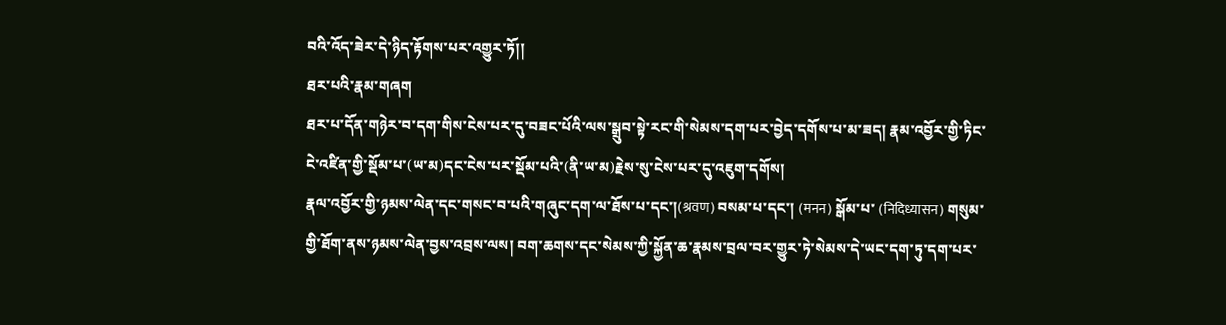བའི་འོད་ཟེར་དེ་ཉིད་རྟོགས་པར་འགྱུར་ཏོ།།
ཐར་པའི་རྣམ་གཞག
ཐར་པ་དོན་གཉེར་བ་དག་གིས་ངེས་པར་དུ་བཟང་པོའི་ལས་སྒྲུབ་སྟེ་རང་གི་སེམས་དག་པར་བྱེད་དགོས་པ་མ་ཟད། རྣམ་འབྱོར་གྱི་ཏིང་ངེ་འཛིན་གྱི་སྡོམ་པ་(ཡ་མ)དང་ངེས་པར་སྡོམ་པའི་(ནི་ཡ་མ)རྗེས་སུ་ངེས་པར་དུ་འཇུག་དགོས།
རྣལ་འབྱོར་གྱི་ཉམས་ལེན་དང་གསང་བ་པའི་གཞུང་དག་ལ་ཐོས་པ་དང་།(श्रवण) བསམ་པ་དང་། (मनन) སྒོམ་པ་ (निदिध्यासन) གསུམ་གྱི་ཐོག་ནས་ཉམས་ལེན་བྱས་འབྲས་ལས། བག་ཆགས་དང་སེམས་ཀྱི་སྐྱོན་ཆ་རྣམས་བྲལ་བར་གྱུར་ཏེ་སེམས་དེ་ཡང་དག་ཏུ་དག་པར་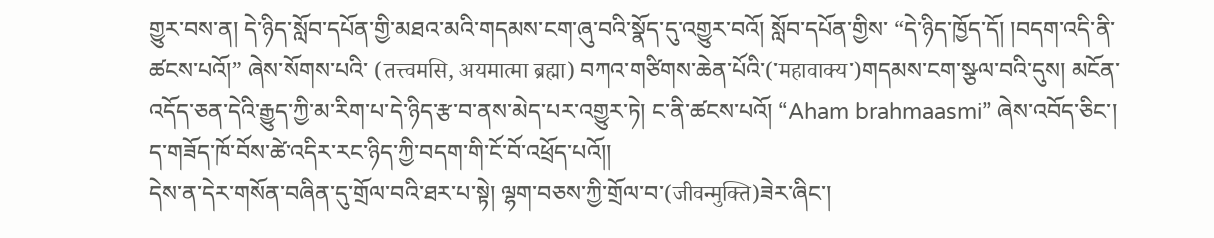གྱུར་བས་ན། དེ་ཉིད་སློབ་དཔོན་གྱི་མཐའ་མའི་གདམས་ངག་ཞུ་བའི་སྣོད་དུ་འགྱུར་བའོ། སློབ་དཔོན་གྱིས་ “དེ་ཉིད་ཁྱོད་དོ། །བདག་འདི་ནི་ཚངས་པའོ།” ཞེས་སོགས་པའི་ (तत्त्वमसि, अयमात्मा ब्रह्मा) བཀའ་གཙིགས་ཆེན་པོའི་(་महावाक्य་)གདམས་ངག་སྩལ་བའི་དུས། མངོན་འདོད་ཅན་དེའི་རྒྱུད་ཀྱི་མ་རིག་པ་དེ་ཉིད་རྩ་བ་ནས་མེད་པར་འགྱུར་ཏེ། ང་ནི་ཚངས་པའོ། “Aham brahmaasmi” ཞེས་འབོད་ཅིང་། ད་གཟོད་ཁོ་བོས་ཚེ་འདིར་རང་ཉིད་ཀྱི་བདག་གི་ངོ་བོ་འཕྲོད་པའོ།།
དེས་ན་དེར་གསོན་བཞིན་དུ་གྲོལ་བའི་ཐར་པ་སྟེ། ལྷག་བཅས་ཀྱི་གྲོལ་བ་(जीवन्मुक्ति)ཟེར་ཞིང་།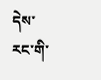དེས་རང་གི་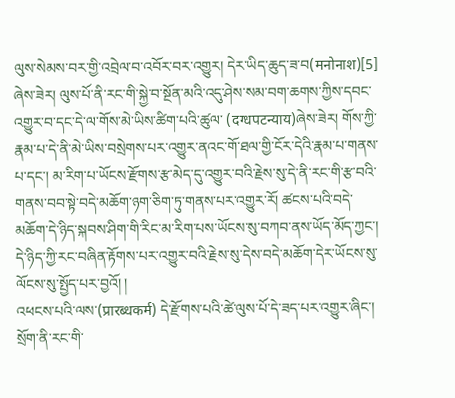ལུས་སེམས་བར་གྱི་འབྲེལ་བ་འབོར་བར་འགྱུར། དེར་ཡིད་ཆུད་ཟ་བ(मनोनाश)[5] ཞེས་ཟེར། ལུས་པོ་ནི་རང་གི་སྐྱེ་བ་སྔོན་མའི་འདུ་ཤེས་སམ་བག་ཆགས་ཀྱིས་དབང་འགྱུར་བ་དང་དེ་ལ་གོས་མེ་ཡིས་ཚིག་པའི་ཚུལ་ (दग्धपटन्याय)ཞེས་ཟེར། གོས་ཀྱི་རྣམ་པ་དེ་ནི་མེ་ཡིས་བསྲེགས་པར་འགྱུར་ནའང་གོ་ཐལ་གྱི་ངོར་དེའི་རྣམ་པ་གནས་པ་དང་། མ་རིག་པ་ཡོངས་རྫོགས་རྩ་མེད་དུ་འགྱུར་བའི་རྗེས་སུ་དེ་ནི་རང་གི་རྩ་བའི་གནས་བབ་སྟེ་བདེ་མཆོག་ཉག་ཅིག་ཏུ་གནས་པར་འགྱུར་རོ། ཚངས་པའི་བདེ་མཆོག་དེ་ཉིད་སྐབས་ཤིག་གི་རིང་མ་རིག་པས་ཡོངས་སུ་བཀབ་ནས་ཡོད་མོད་ཀྱང་། དེ་ཉིད་ཀྱི་རང་བཞིན་རྟོགས་པར་འགྱུར་བའི་རྗེས་སུ་དེས་བདེ་མཆོག་དེར་ཡོངས་སུ་ལོངས་སུ་སྤྱོད་པར་བྱའོ། །
འཕངས་པའི་ལས་(प्रारब्धकर्म) དེ་རྫོགས་པའི་ཚེ་ལུས་པོ་དེ་ཟད་པར་འགྱུར་ཞིང་། སྲོག་ནི་རང་གི་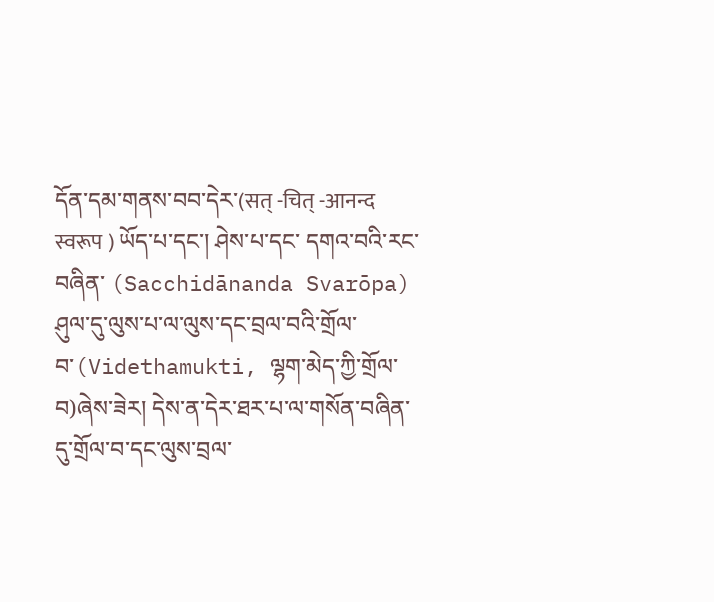དོན་དམ་གནས་བབ་དེར་(सत् -चित् -आनन्द स्वरूप ) ཡོད་པ་དང་། ཤེས་པ་དང་ དགའ་བའི་རང་བཞིན་ (Sacchidānanda Svarōpa) ཤུལ་དུ་ལུས་པ་ལ་ལུས་དང་བྲལ་བའི་གྲོལ་བ་(Videthamukti, ལྷག་མེད་ཀྱི་གྲོལ་བ)ཞེས་ཟེར། དེས་ན་དེར་ཐར་པ་ལ་གསོན་བཞིན་དུ་གྲོལ་བ་དང་ལུས་བྲལ་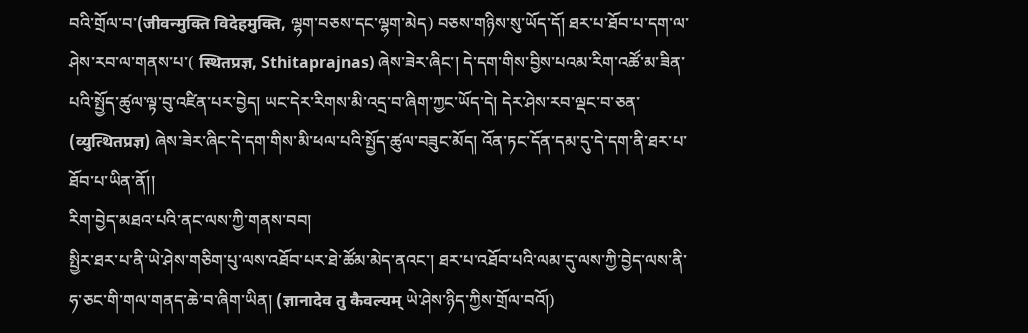བའི་གྲོལ་བ་(जीवन्मुक्ति विदेहमुक्ति, ལྷག་བཅས་དང་ལྷག་མེད) བཅས་གཉིས་སུ་ཡོད་དོ། ཐར་པ་ཐོབ་པ་དག་ལ་ཤེས་རབ་ལ་གནས་པ་( स्थितप्रज्ञ, Sthitaprajnas) ཞེས་ཟེར་ཞིང་། དེ་དག་གིས་བྱིས་པའམ་རིག་འཚོ་མ་ཟིན་པའི་སྤྱོད་ཚུལ་ལྟ་བུ་འཛིན་པར་བྱེད། ཡང་དེར་རིགས་མི་འདྲ་བ་ཞིག་ཀྱང་ཡོད་དེ། དེར་ཤེས་རབ་ལྡང་བ་ཅན་ (व्युत्थितप्रज्ञ) ཞེས་ཟེར་ཞིང་དེ་དག་གིས་མི་ཕལ་པའི་སྤྱོད་ཚུལ་བཟུང་མོད། འོན་ཏང་དོན་དམ་དུ་དེ་དག་ནི་ཐར་པ་ཐོབ་པ་ཡིན་ནོ།།
རིག་བྱེད་མཐའ་པའི་ནང་ལས་ཀྱི་གནས་བབ།
སྤྱིར་ཐར་པ་ནི་ཡེ་ཤེས་གཅིག་པུ་ལས་འཐོབ་པར་ཐེ་ཚོམ་མེད་ནའང་། ཐར་པ་འཐོབ་པའི་ལམ་དུ་ལས་ཀྱི་བྱེད་ལས་ནི་ཧ་ཅང་གི་གལ་གནད་ཆེ་བ་ཞིག་ཡིན། (ज्ञानादेव तु कैवल्यम् ཡེ་ཤེས་ཉིད་ཀྱིས་གྲོལ་བའོ།)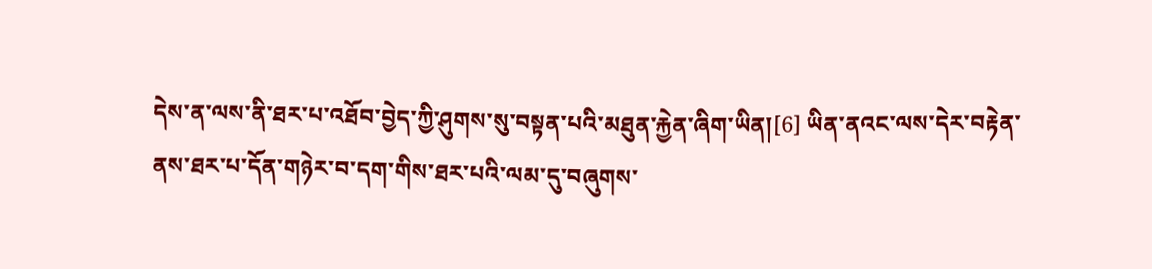དེས་ན་ལས་ནི་ཐར་པ་འཐོབ་བྱེད་ཀྱི་ཤུགས་སུ་བསྟན་པའི་མཐུན་རྐྱེན་ཞིག་ཡིན།[6] ཡིན་ནའང་ལས་དེར་བརྟེན་ནས་ཐར་པ་དོན་གཉེར་བ་དག་གིས་ཐར་པའི་ལམ་དུ་བཞུགས་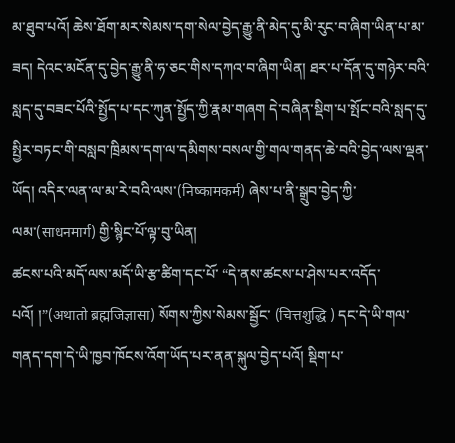མ་ཐུབ་པའོ། ཆེས་ཐོག་མར་སེམས་དག་སེལ་བྱེད་རྒྱུ་ནི་མེད་དུ་མི་རུང་བ་ཞིག་ཡིན་པ་མ་ཟད། དེའང་མངོན་དུ་བྱེད་རྒྱུ་ནི་ཧ་ཅང་གིས་དཀའ་བ་ཞིག་ཡིན། ཐར་པ་དོན་དུ་གཉེར་བའི་སླད་དུ་བཟང་པོའི་སྤྱོད་པ་དང་ཀུན་སྤྱོད་ཀྱི་རྣམ་གཞག དེ་བཞིན་སྡིག་པ་སྤོང་བའི་སླད་དུ་སྤྱིར་བཏང་གི་བསླབ་ཁྲིམས་དག་ལ་དམིགས་བསལ་གྱི་གལ་གནད་ཆེ་བའི་བྱེད་ལས་ལྡན་ཡོད། འདིར་ལན་ལ་མ་རེ་བའི་ལས་(निष्कामकर्म) ཞེས་པ་ནི་སྒྲུབ་བྱེད་ཀྱི་ལམ་(साधनमार्ग) གྱི་སྙིང་པོ་ལྟ་བུ་ཡིན།
ཚངས་པའི་མདོ་ལས་མདོ་ཡི་རྩ་ཚིག་དང་པོ་ “དེ་ནས་ཚངས་པ་ཤེས་པར་འདོད་པའོ། །”(अथातो ब्रह्मजिज्ञासा) སོགས་ཀྱིས་སེམས་སྦྱོང་ (चित्तशुद्धि ) དང་དེ་ཡི་གལ་གནད་དག་དེ་ཡི་ཁྱབ་ཁོངས་འོག་ཡོད་པར་ནན་སྐུལ་བྱེད་པའོ། སྡིག་པ་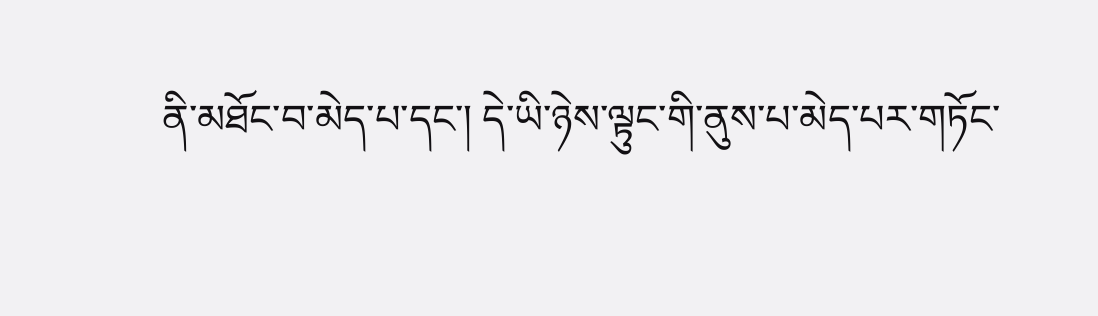ནི་མཐོང་བ་མེད་པ་དང་། དེ་ཡི་ཉེས་ལྟུང་གི་ནུས་པ་མེད་པར་གཏོང་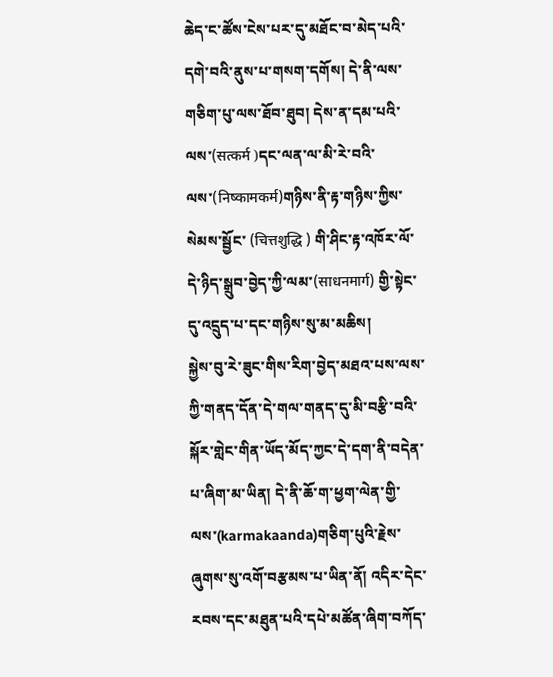ཆེད་ང་ཚོས་ངེས་པར་དུ་མཐོང་བ་མེད་པའི་དགེ་བའི་ནུས་པ་གསག་དགོས། དེ་ནི་ལས་གཅིག་པུ་ལས་ཐོབ་ཐུབ། དེས་ན་དམ་པའི་ལས་(सत्कर्म )དང་ལན་ལ་མི་རེ་བའི་ལས་(निष्कामकर्म)གཉིས་ནི་རྟ་གཉིས་ཀྱིས་སེམས་སྦྱོང་ (चित्तशुद्धि ) གི་ཤིང་རྟ་འཁོར་ལོ་དེ་ཉིད་སྒྲུབ་བྱེད་ཀྱི་ལམ་(साधनमार्ग) གྱི་སྟེང་དུ་འདྲུད་པ་དང་གཉིས་སུ་མ་མཆིས།
སྐྱེས་བུ་རེ་ཟུང་གིས་རིག་བྱེད་མཐའ་པས་ལས་ཀྱི་གནད་དོན་དེ་གལ་གནད་དུ་མི་བརྩི་བའི་སྐོར་གླེང་གིན་ཡོད་མོད་ཀྱང་དེ་དག་ནི་བདེན་པ་ཞིག་མ་ཡིན། དེ་ནི་ཆོ་ག་ཕྱག་ལེན་གྱི་ལས་(karmakaanda)གཅིག་པུའི་རྗེས་ཞུགས་སུ་འགོ་བརྩམས་པ་ཡིན་ནོ། འདིར་དེང་རབས་དང་མཐུན་པའི་དཔེ་མཚོན་ཞིག་བཀོད་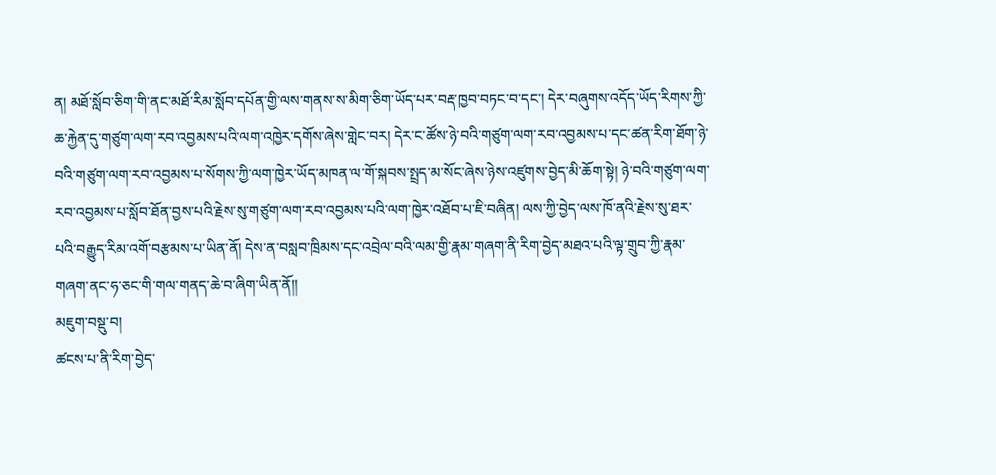ན། མཐོ་སློབ་ཅིག་གི་ནང་མཐོ་རིམ་སློབ་དཔོན་གྱི་ལས་གནས་ས་མིག་ཅིག་ཡོད་པར་བརྡ་ཁྱབ་བཏང་བ་དང་། དེར་བཞུགས་འདོད་ཡོད་རིགས་ཀྱི་ཆ་རྐྱེན་དུ་གཙུག་ལག་རབ་འབྱམས་པའི་ལག་འཁྱེར་དགོས་ཞེས་གླེང་བར། དེར་ང་ཚོས་ཉེ་བའི་གཙུག་ལག་རབ་འབྱམས་པ་དང་ཚན་རིག་ཐོག་ཉེ་བའི་གཙུག་ལག་རབ་འབྱམས་པ་སོགས་ཀྱི་ལག་ཁྱེར་ཡོད་མཁན་ལ་གོ་སྐབས་སྤྲད་མ་སོང་ཞེས་ཉེས་འཛུགས་བྱེད་མི་ཆོག་སྟེ། ཉེ་བའི་གཙུག་ལག་རབ་འབྱམས་པ་སློབ་ཐོན་བྱས་པའི་རྗེས་སུ་གཙུག་ལག་རབ་འབྱམས་པའི་ལག་ཁྱེར་འཐོབ་པ་ཇི་བཞིན། ལས་ཀྱི་བྱེད་ལས་ཁོ་ནའི་རྗེས་སུ་ཐར་པའི་བརྒྱུད་རིམ་འགོ་བརྩམས་པ་ཡིན་ནོ། དེས་ན་བསླབ་ཁྲིམས་དང་འབྲེལ་བའི་ལམ་གྱི་རྣམ་གཞག་ནི་རིག་བྱེད་མཐའ་པའི་ལྟ་གྲུབ་ཀྱི་རྣམ་གཞག་ནང་ཧ་ཅང་གི་གལ་གནད་ཆེ་བ་ཞིག་ཡིན་ནོ།།
མཇུག་བསྡུ་བ།
ཚངས་པ་ནི་རིག་བྱེད་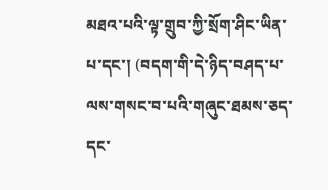མཐའ་པའི་ལྟ་གྲུབ་ཀྱི་སྲོག་ཤིང་ཡིན་པ་དང་། (བདག་གི་དེ་ཉིད་བཤད་པ་ལས་གསང་བ་པའི་གཞུང་ཐམས་ཅད་དང་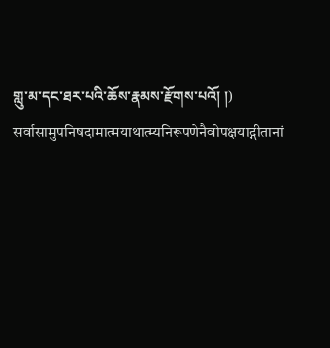གླུ་མ་དང་ཐར་པའི་ཆོས་རྣམས་རྫོགས་པའོ། །) सर्वासामुपनिषदामात्मयाथात्म्यनिरूपणेनैवोपक्षयाद्गीतानां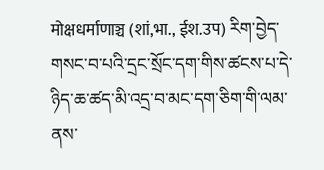मोक्षधर्माणाञ्च (शां,भा., ईश.उप) རིག་བྱེད་གསང་བ་པའི་དྲང་སྲོང་དག་གིས་ཚངས་པ་དེ་ཉིད་ཆ་ཚད་མི་འདྲ་བ་མང་དག་ཅིག་གི་ལམ་ནས་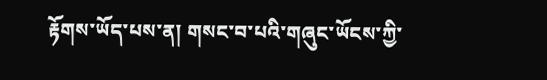རྟོགས་ཡོད་པས་ན། གསང་བ་པའི་གཞུང་ཡོངས་ཀྱི་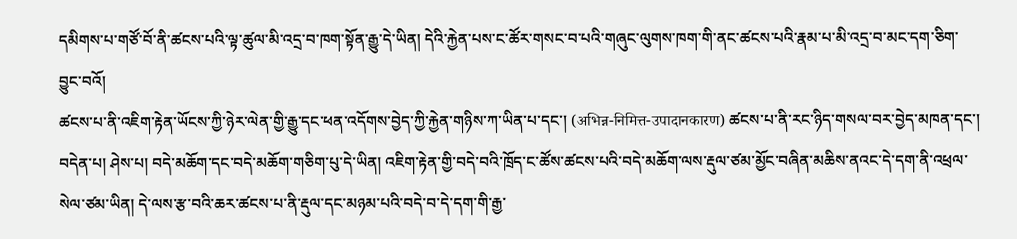དམིགས་པ་གཙོ་བོ་ནི་ཚངས་པའི་ལྟ་ཚུལ་མི་འདྲ་བ་ཁག་སྟོན་རྒྱུ་དེ་ཡིན། དེའི་རྐྱེན་པས་ང་ཚོར་གསང་བ་པའི་གཞུང་ལུགས་ཁག་གི་ནང་ཚངས་པའི་རྣམ་པ་མི་འདྲ་བ་མང་དག་ཅིག་བྱུང་བའོ།
ཚངས་པ་ནི་འཇིག་རྟེན་ཡོངས་ཀྱི་ཉེར་ལེན་གྱི་རྒྱུ་དང་ཕན་འདོགས་བྱེད་ཀྱི་རྐྱེན་གཉིས་ཀ་ཡིན་པ་དང་། (अभिन्न-निमित्त-उपादानकारण) ཚངས་པ་ནི་རང་ཉིད་གསལ་བར་བྱེད་མཁན་དང་། བདེན་པ། ཤེས་པ། བདེ་མཆོག་དང་བདེ་མཆོག་གཅིག་པུ་དེ་ཡིན། འཇིག་རྟེན་གྱི་བདེ་བའི་ཁྲོད་ང་ཚོས་ཚངས་པའི་བདེ་མཆོག་ལས་རྡུལ་ཙམ་མྱོང་བཞིན་མཆིས་ནའང་དེ་དག་ནི་འཕྲལ་སེལ་ཙམ་ཡིན། དེ་ལས་རྩ་བའི་ཆར་ཚངས་པ་ནི་རྡུལ་དང་མཉམ་པའི་བདེ་བ་དེ་དག་གི་རྒྱ་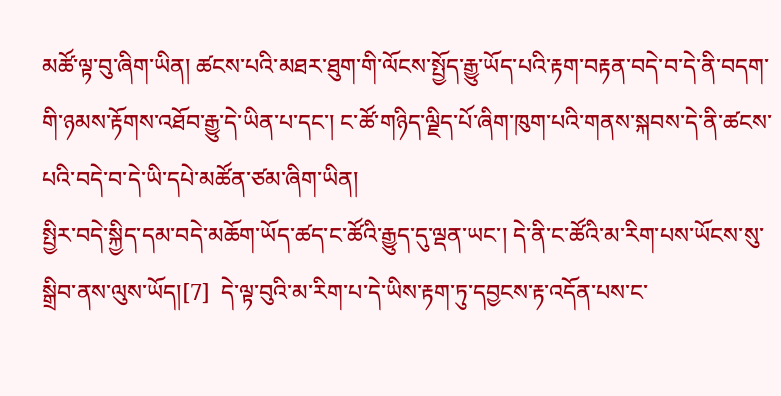མཚོ་ལྟ་བུ་ཞིག་ཡིན། ཚངས་པའི་མཐར་ཐུག་གི་ལོངས་སྤྱོད་རྒྱུ་ཡོད་པའི་རྟག་བརྟན་བདེ་བ་དེ་ནི་བདག་གི་ཉམས་རྟོགས་འཐོབ་རྒྱུ་དེ་ཡིན་པ་དང་། ང་ཚོ་གཉིད་ལྗིད་པོ་ཞིག་ཁུག་པའི་གནས་སྐབས་དེ་ནི་ཚངས་པའི་བདེ་བ་དེ་ཡི་དཔེ་མཚོན་ཙམ་ཞིག་ཡིན།
སྤྱིར་བདེ་སྐྱིད་དམ་བདེ་མཆོག་ཡོད་ཚད་ང་ཚོའི་རྒྱུད་དུ་ལྡན་ཡང་། དེ་ནི་ང་ཚོའི་མ་རིག་པས་ཡོངས་སུ་སྒྲིབ་ནས་ལུས་ཡོད།[7]  དེ་ལྟ་བུའི་མ་རིག་པ་དེ་ཡིས་རྟག་ཏུ་དབྱངས་རྟ་འདོན་པས་ང་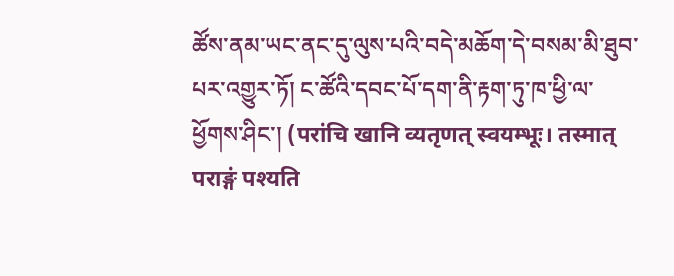ཚོས་ནམ་ཡང་ནང་དུ་ལུས་པའི་བདེ་མཆོག་དེ་བསམ་མི་ཐུབ་པར་འགྱུར་ཏོ། ང་ཚོའི་དབང་པོ་དག་ནི་རྟག་ཏུ་ཁ་ཕྱི་ལ་ཕྱོགས་ཤིང་། (परांचि खानि व्यतृणत् स्वयम्भूः। तस्मात् पराङ्गं पश्यति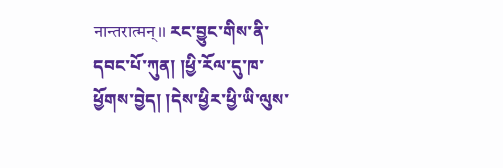नान्तरात्मन्।। རང་བྱུང་གིས་ནི་དབང་པོ་ཀུན། །ཕྱི་རོལ་དུ་ཁ་ཕྱོགས་བྱེད། །དེས་ཕྱིར་ཕྱི་ཡི་ལུས་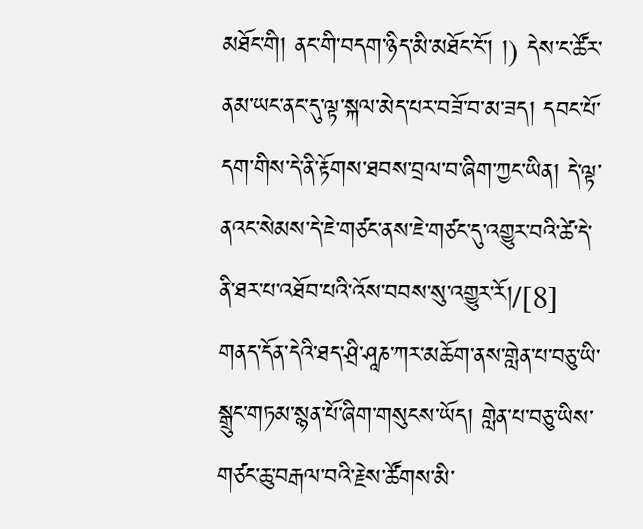མཐོང་གི། ནང་གི་བདག་ཉིད་མི་མཐོང་ངོ་། །) དེས་ང་ཚོར་ནམ་ཡང་ནང་དུ་ལྟ་སྐལ་མེད་པར་བཟོ་བ་མ་ཟད། དབང་པོ་དག་གིས་དེ་ནི་རྟོགས་ཐབས་བྲལ་བ་ཞིག་ཀྱང་ཡིན། དེ་ལྟ་ནའང་སེམས་དེ་ཇེ་གཙང་ནས་ཇེ་གཙང་དུ་འགྱུར་བའི་ཚེ་དེ་ནི་ཐར་པ་འཐོབ་པའི་འོས་བབས་སུ་འགྱུར་རོ།/[8]
གནད་དོན་དེའི་ཐད་ཤྲི་ཤཱཎ་ཀར་མཆོག་ནས་གླེན་པ་བཅུ་ཡི་སྒྲུང་གཏམ་སྙན་པོ་ཞིག་གསུངས་ཡོད། གླེན་པ་བཅུ་ཡིས་གཙང་ཆུ་བརྒལ་བའི་རྗེས་ཚོགས་མི་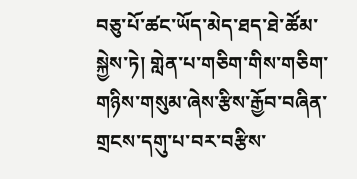བཅུ་པོ་ཚང་ཡོད་མེད་ཐད་ཐེ་ཚོམ་སྐྱེས་ཏེ། གླེན་པ་གཅིག་གིས་གཅིག་གཉིས་གསུམ་ཞེས་རྩིས་རྒྱོབ་བཞིན་གྲངས་དགུ་པ་བར་བརྩིས་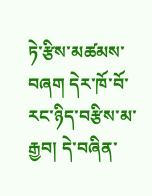ཏེ་རྩིས་མཚམས་བཞག དེར་ཁོ་བོ་རང་ཉིད་བརྩིས་མ་རྒྱབ། དེ་བཞིན་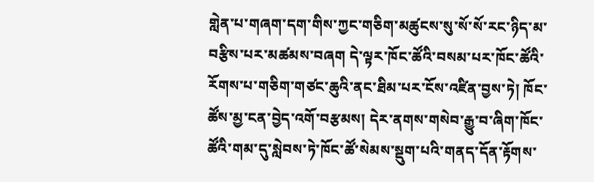གླེན་པ་གཞག་དག་གིས་ཀྱང་གཅིག་མཚུངས་སུ་སོ་སོ་རང་ཉིད་མ་བརྩིས་པར་མཚམས་བཞག དེ་ལྟར་ཁོང་ཚོའི་བསམ་པར་ཁོང་ཚོའི་རོགས་པ་གཅིག་གཙང་ཆུའི་ནང་ཐིམ་པར་ངོས་འཛིན་བྱས་ཏེ། ཁོང་ཚོས་མྱ་ངན་བྱེད་འགོ་བརྩམས། དེར་ནགས་གསེབ་རྒྱུ་བ་ཞིག་ཁོང་ཚོའི་གམ་དུ་སླེབས་ཏེ་ཁོང་ཚོ་སེམས་སྡུག་པའི་གནད་དོན་རྟོགས་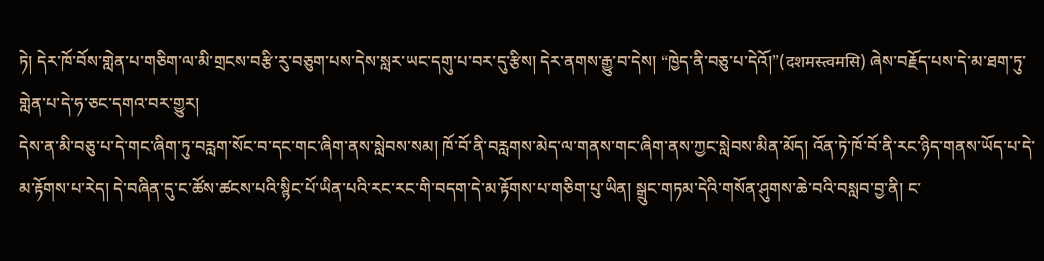ཏེ། དེར་ཁོ་བོས་གླེན་པ་གཅིག་ལ་མི་གྲངས་བརྩི་རུ་བཅུག་པས་དེས་སླར་ཡང་དགུ་པ་བར་དུ་རྩིས། དེར་ནགས་རྒྱུ་བ་དེས། “ཁྱེད་ནི་བཅུ་པ་དེའོ།”(दशमस्त्वमसि) ཞེས་བརྗོད་པས་དེ་མ་ཐག་ཏུ་གླེན་པ་དེ་ཧ་ཅང་དགའ་བར་གྱུར།
དེས་ན་མི་བཅུ་པ་དེ་གང་ཞིག་ཏུ་བརླག་སོང་བ་དང་གང་ཞིག་ནས་སླེབས་སམ། ཁོ་བོ་ནི་བརླགས་མེད་ལ་གནས་གང་ཞིག་ནས་ཀྱང་སླེབས་མིན་མོད། འོན་ཏེ་ཁོ་བོ་ནི་རང་ཉིད་གནས་ཡོད་པ་དེ་མ་རྟོགས་པ་རེད། དེ་བཞིན་དུ་ང་ཚོས་ཚངས་པའི་སྙིང་པོ་ཡིན་པའི་རང་རང་གི་བདག་དེ་མ་རྟོགས་པ་གཅིག་པུ་ཡིན། སྒྲུང་གཏམ་དེའི་གསོན་ཤུགས་ཆེ་བའི་བསླབ་བྱ་ནི། ང་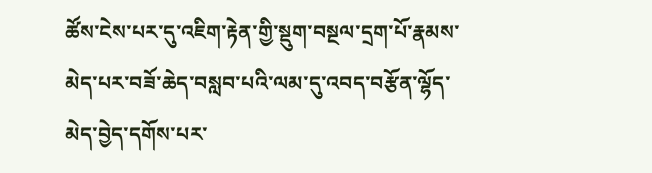ཚོས་ངེས་པར་དུ་འཇིག་རྟེན་གྱི་སྡུག་བསྔལ་དྲག་པོ་རྣམས་མེད་པར་བཟོ་ཆེད་བསླབ་པའི་ལམ་དུ་འབད་བརྩོན་ལྷོད་མེད་བྱེད་དགོས་པར་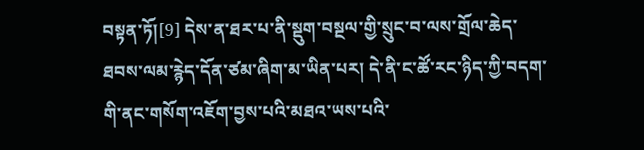བསྟན་ཏོ།[9] དེས་ན་ཐར་པ་ནི་སྡུག་བསྔལ་གྱི་སྲུང་བ་ལས་གྲོལ་ཆེད་ཐབས་ལམ་རྙེད་དོན་ཙམ་ཞིག་མ་ཡིན་པར། དེ་ནི་ང་ཚོ་རང་ཉིད་ཀྱི་བདག་གི་ནང་གསོག་འཇོག་བྱས་པའི་མཐའ་ཡས་པའི་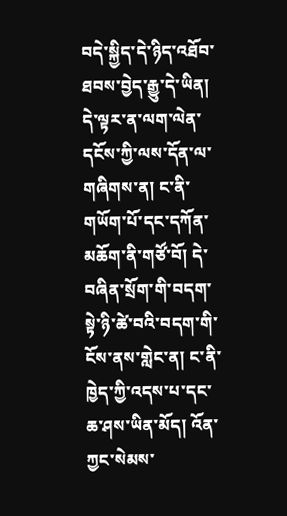བདེ་སྐྱིད་དེ་ཉིད་འཐོབ་ཐབས་བྱེད་རྒྱུ་དེ་ཡིན།
དེ་ལྟར་ན་ལག་ལེན་དངོས་ཀྱི་ལས་དོན་ལ་གཞིགས་ན། ང་ནི་གཡོག་པོ་དང་དཀོན་མཆོག་ནི་གཙོ་བོ། དེ་བཞིན་སྲོག་གི་བདག་སྟེ་ཉི་ཚེ་བའི་བདག་གི་ངོས་ནས་གླེང་ན། ང་ནི་ཁྱེད་ཀྱི་འདས་པ་དང་ཆ་ཤས་ཡིན་མོད། འོན་ཀྱང་སེམས་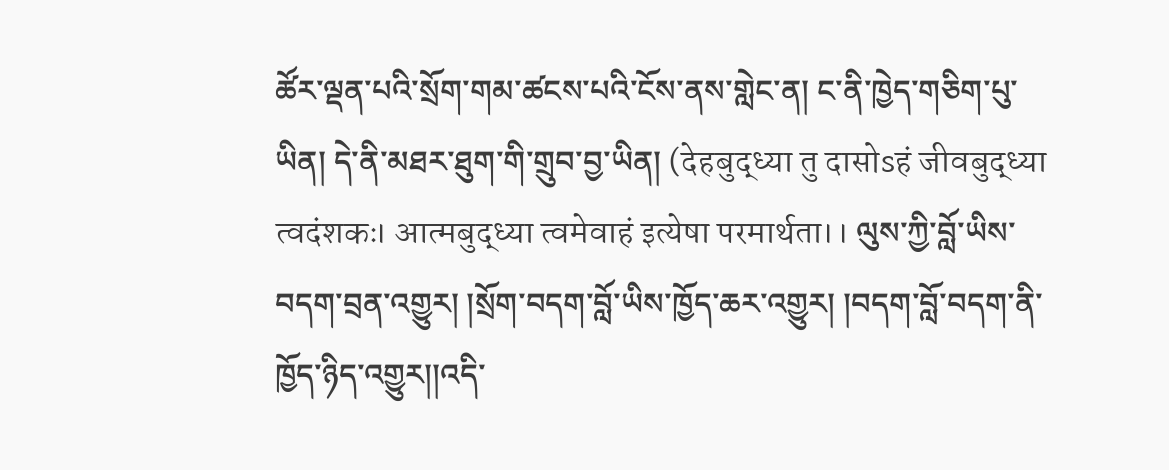ཚོར་ལྡན་པའི་སྲོག་གམ་ཚངས་པའི་ངོས་ནས་གླེང་ན། ང་ནི་ཁྱེད་གཅིག་པུ་ཡིན། དེ་ནི་མཐར་ཐུག་གི་གྲུབ་བྱ་ཡིན། (देहबुद्ध्या तु दासोsहं जीवबुद्ध्या त्वदंशकः। आत्मबुद्ध्या त्वमेवाहं इत्येषा परमार्थता।। ལུས་ཀྱི་བློ་ཡིས་བདག་བྲན་འགྱུར། །སྲོག་བདག་བློ་ཡིས་ཁྱོད་ཆར་འགྱུར། །བདག་བློ་བདག་ནི་ཁྱོད་ཉིད་འགྱུར།།འདི་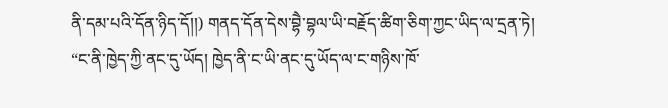ནི་དམ་པའི་དོན་ཉིད་དོ།།) གནད་དོན་དེས་བྷཻ་བྷལ་ཡི་བརྗོད་ཚིག་ཅིག་ཀྱང་ཡིད་ལ་དྲན་ཏེ། “ང་ནི་ཁྱེད་ཀྱི་ནང་དུ་ཡོད། ཁྱེད་ནི་ང་ཡི་ནང་དུ་ཡོད་ལ་ང་གཉིས་ཁོ་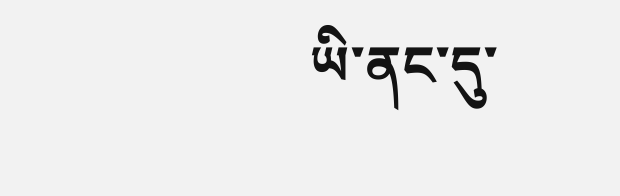ཡི་ནང་དུ་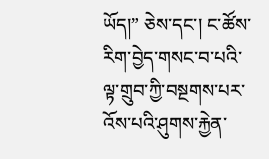ཡོད།” ཅེས་དང་། ང་ཚོས་རིག་བྱེད་གསང་བ་པའི་ལྟ་གྲུབ་ཀྱི་བསྔགས་པར་འོས་པའི་ཤུགས་རྐྱེན་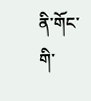ནི་གོང་གི་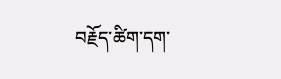བརྗོད་ཚིག་དག་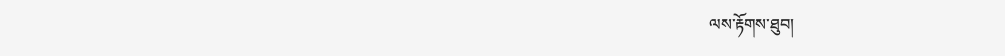ལས་རྟོགས་ཐུབ།